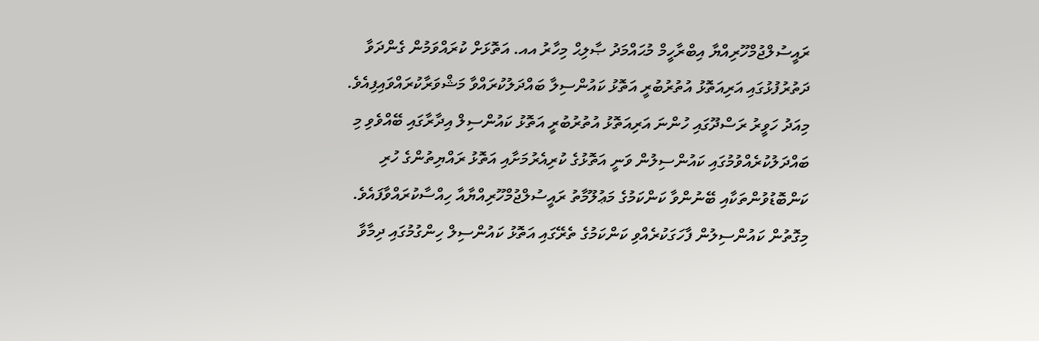ރައީސުލްޖުމްހޫރިއްޔާ އިބްރާހީމް މުޙައްމަދު ޞާލިޙް މިހާރު އއ. އަތޮޅަށް ކުރައްވަމުން ގެންދަވާ ދަތުރުފުޅުގައި އަރިއަތޮޅު އުތުރުބުރީ އަތޮޅު ކައުންސިލާ ބައްދަލުކުރައްވާ މަޝްވަރާކުރައްވައިފިއެވެ.
މިއަދު ހަވީރު ރަސްދޫގައި ހުންނަ އަރިއަތޮޅު އުތުރުބުރީ އަތޮޅު ކައުންސިލް އިދާރާގައި ބޭއްވެވި މި ބައްދަލުކުރެއްވުމުގައި ކައުންސިލުން ވަނީ އަތޮޅުގެ ކުރިއެރުމަށާއި އަތޮޅު ރައްޔިތުންގެ ހުރި ކަންބޮޑުވުންތަކާއި ބޭނުންވާ ކަންކަމުގެ މަޢުލޫމާތު ރައީސުލްޖުމްހޫރިއްޔާއާ ހިއްސާކުރައްވާފައެވެ. މިގޮތުން ކައުންސިލުން ފާހަގަކުރެއްވި ކަންކަމުގެ ތެރޭގައި އަތޮޅު ކައުންސިލް ހިންގުމުގައި ދިމާވާ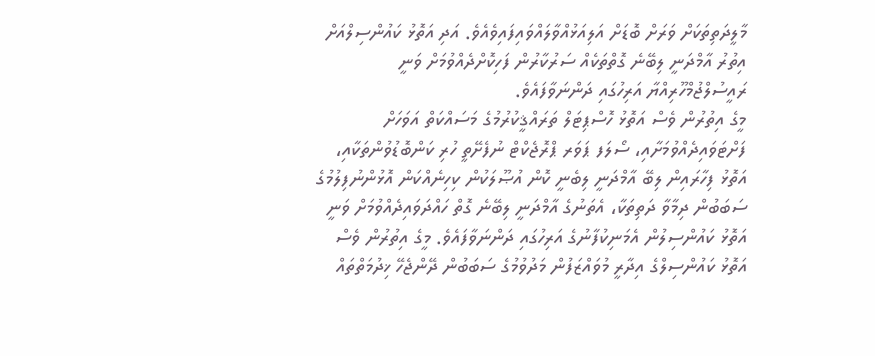މާލީދަތިތަކަށް ވަރަށް ބޮޑަށް އަލިއަޅުއްވާލައްވައިފައިވެއެވެ. އަދި އަތޮޅު ކައުންސިލްއަށް އިތުރު އާމްދަނީ ލިބޭނެ ގޮތްތަކެއް ސަރުކާރުން ފަހިކޮށްދެއްވުމަށް ވަނީ ރައީސުލްޖުމްހޫރިއްޔާ އަރިހުގައި ދަންނަވާފައެވެ.
މީގެ އިތުރުން ވެސް އަތޮޅު ހޮސްޕިޓަލް ތަރައްޤީކުރުމުގެ މަސައްކަތް އަވަހަށް ފަށްޓަވައިދެއްވުމަށާއި، ސޯލަފ ޕަވަރ ޕްރޮޖެކްޓް ނުފެށޭތީ ހުރި ކަންބޮޑުވުންތަކާއި، އަތޮޅު ފިހާރައިން ލިބޭ އާމްދަނީ ލިބެނީ ކޮން އުޞޫލަކުން ކިހިނެއްކަން އޮޅުންނުފިލުމުގެ ސަބަބުން ދިމާވާ ދަތިތަކާ، އެތަނުގެ އާމްދަނީ ލިބޭނެ ގޮތް ހައްދަވައިދެއްވުމަށް ވަނީ އަތޮޅު ކައުންސިލުން އެމަނިކުފާނުގެ އަރިހުގައި ދަންނަވާފައެވެ. މީގެ އިތުރުން ވެސް އަތޮޅު ކައުންސިލްގެ އިދާރީ މުވައްޒަފުން މަދުވުމުގެ ސަބަބުން ދޭންޖެހޭ ޚިދުމަތްތައް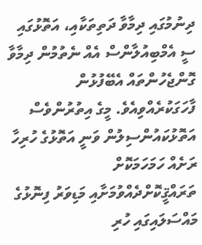ދިނުމުގައި ދިމާވާ ދަތިތަކާއި، އަތޮޅުގައި ސީ އެމްބިއުލާންސް އެއް ނެތުމުން ދިމާވާ ގޮންޖެހުންތައް އެބޭފުޅުން ފާހަގަކުރެއްވިއެވެ. މީގެ އިތުރުންވެސް އަތޮޅުކައުންސިލުން ވަނީ އަތޮޅުގެ ހުރިހާ ރަށެއް ހަމަހަމަކޮށް ތަރައްޤީކޮށްދެއްވުމަށާއި މަޑިވަރު ފިނޮޅުގެ މައްސަލައިގައި ހުރި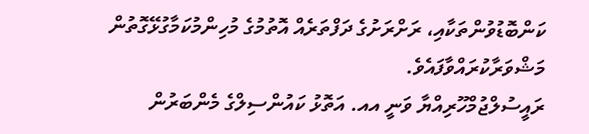ކަންބޮޑުވުންތަކާއި، ރަށްރަށުގެ ދަފްތަރެއް އޮތުމުގެ މުހިންމުކަމާގުޅޭގޮތުން މަޝްވަރާކުރައްވާފައެވެ.
ރައީސުލްޖުމްހޫރިއްޔާ ވަނީ އއ. އަތޮޅު ކައުންސިލްގެ މެންބަރުން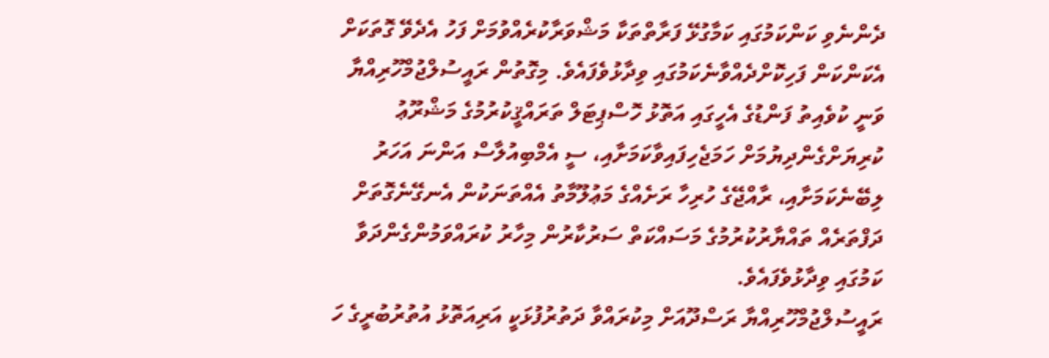ދެންނެވި ކަންކަމުގައި ކަމާގުޅޭ ފަރާތްތަކާ މަޝްވަރާކުރެއްވުމަށް ފަހު އެދެވޭ ގޮތަކަށް އެކަންކަން ފަހިކޮށްދެއްވާނެކަމުގައި ވިދާޅުވެފައެވެ. މިގޮތުން ރައީސުލްޖުމްހޫރިއްޔާ ވަނީ ކުވެއިތު ފަންޑުގެ އެހީގައި އަތޮޅު ހޮސްޕިޓަލް ތަރައްޤީކުރުމުގެ މަޝްރޫޢު ކުރިޔަށްގެންދިޔުމަށް ހަމަޖެހިފައިވާކަމަށާއި، ސީ އެމްބިއުލާސް އަންނަ އަހަރު ލިބޭނެކަމަށާއި، ރާއްޖޭގެ ހުރިހާ ރަށެއްގެ މަޢުލޫމާތު އެއްތަނަކުން އެނގޭނެގޮތަށް ދަފްތަރެއް ތައްޔާރުކުރުމުގެ މަސައްކަތް ސަރުކާރުން މިހާރު ކުރައްވަމުންގެންދަވާ ކަމުގައި ވިދާޅުވެފައެވެ.
ރައީސުލްޖުމްހޫރިއްޔާ ރަސްދޫއަށް މިކުރައްވާ ދަތުރުފުޅަކީ އަރިއަތޮޅު އުތުރުބުރީގެ ހަ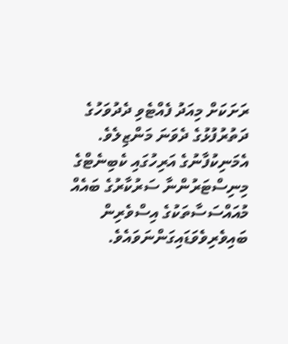ރަށަކަށް މިއަދު ފެއްޓެވި ދެދުވަހުގެ ދަތުރުފުޅުގެ ދެވަނަ މަންޒިލެވެ. އެމަނިކުފާނުގެ އަރިހުގައި ކެބިނެޓްގެ މިނިސްޓަރުންނާ ސަރުކާރުގެ ބައެއް މުއައްސަސާތަކުގެ އިސްވެރިން ބައިވެރިވެވަޑައިގަންނަވައެވެ.